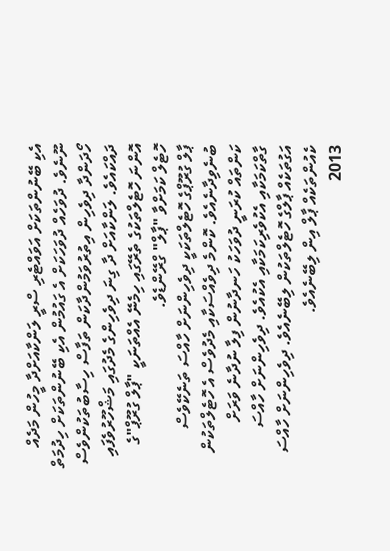އެކި ބޭނުންތަކަށް އަވައްޓެރި ސްރީ ލަންކާއަށްދާ މީހުން މަދެއް ނޫނެވެ. ދުވަހެއް ދުވަހަކަށް އެ ގައުމުން އެކި ބޭނުންތަކަށް ހިދުމަތް ހޯދަންދާ ދިވެހިން އިތުރުވަމުންދާކަން ތަފާސް ހިސާބުތަކުންވެސް ދައްކައެވެ. ލަންކާއަށް ދާ ގިނަ ދިވެހިންގެ މެދުގައި މަޝްހޫރުވެފައި އޮންނަ ހޮޓެލްތަކުގެ ތެރޭގައި ހިމެނޭ އެއްތަނަކީ "ޕާލް ގުރޫޕް"ގެ ހޮޓެލް ކަމަށްވާ "ޕާލް" ގްރޭންޑެވެ.
ޕާލް ގުރޫޕްގެ ހޮޓެލްތަކަކީ ދިވެހިންނަށް ހާއްސަ ތަނެކޭވެސް ބުނެވިދާނެއެވެ. ކޮންމެ ދިވެއްސަކާއި މެދުވެސް އެ ހޮޓެލްތަކުން ކަންތައް ކުރަނީ ދުވަހަކު ހަނދާނުން ފިލާ ނުދާނެ ވަރަށް ގާތްކަމަކާއި އެކުވެރިކަމަކާއި އެކުއެވެ. ދިވެހިންނަށް ހާއްސަ އަގުތަކެއް ޕާލްގެ ހޮޓެލްތަކުން ލިބޭނެއެވެ. ދިވެހިންނަށް ހާއްސަ ކެއުންތަކެއް ޕާލް އިން ލިބޭނެއެވެ.
2013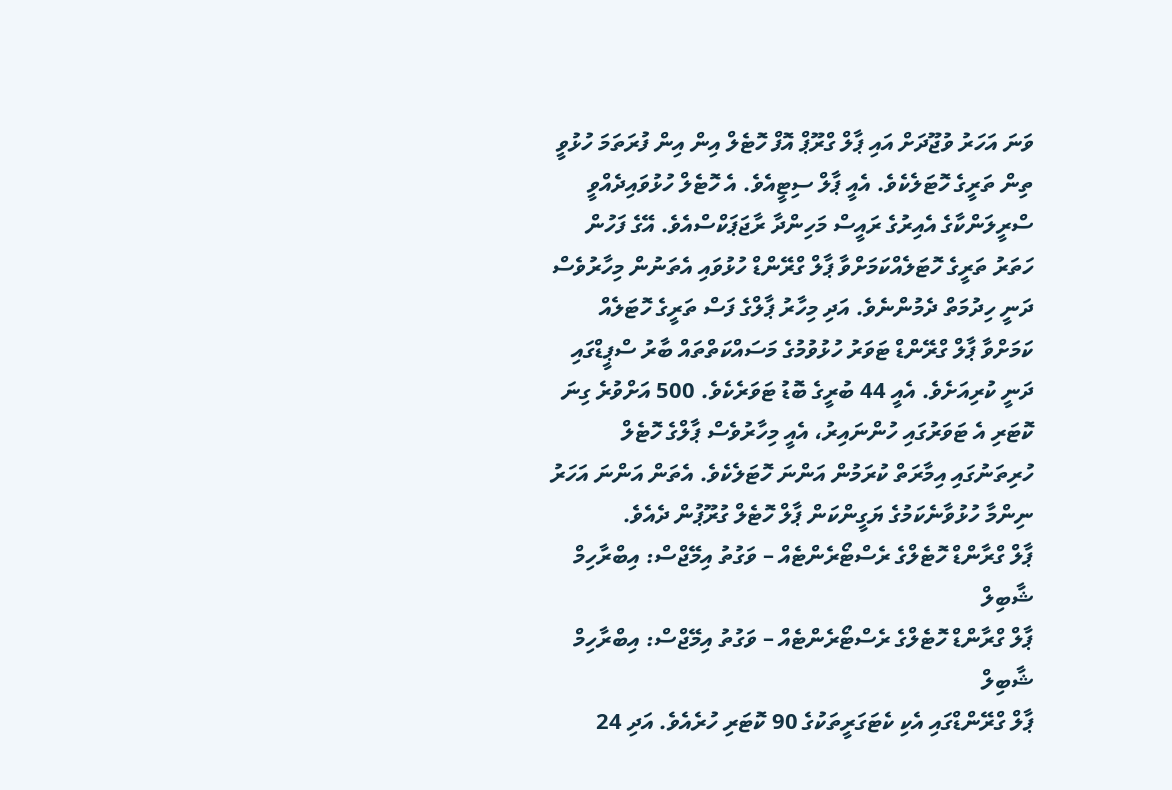ވަނަ އަހަރު ވުޖޫދަށް އައި ޕާލް ގްރޫޕް އޮފް ހޮޓެލް އިން އިން ފުރަތަމަ ހުޅުވީ ތިން ތަރީގެ ހޮޓަލެކެވެ. އެއީ ޕާލް ސިޓީއެވެ. އެ ހޮޓެލް ހުޅުވައިދެއްވީ ސްރީލަންކާގެ އެއިރުގެ ރައީސް މަހިންދާ ރާޖަޕަކްސްއެވެ. އޭގެ ފަހުން ހަތަރު ތަރީގެ ހޮޓަލެއްކަމަށްވާ ޕާލް ގްރޭންޑް ހުޅުވައި އެތަނުން މިހާރުވެސް ދަނީ ހިދުމަތް ދެމުންނެވެ. އަދި މިހާރު ޕާލްގެ ފަސް ތަރީގެ ހޮޓަލެއް ކަމަށްވާ ޕާލް ގްރޭންޑް ޓަވަރު ހުޅުވުމުގެ މަސައްކަތްތައް ބާރު ސްޕީޑްގައި ދަނީ ކުރިއަށެވެ. އެއީ 44 ބުރީގެ ބޮޑު ޓަވަރެކެވެ. 500 އަށްވުރެ ގިނަ ކޮޓަރި އެ ޓަވަރުގައި ހުންނައިރު، އެއީ މިހާރުވެސް ޕާލްގެ ހޮޓެލް ހުރިތަނުގައި އިމާރަތް ކުރަމުން އަންނަ ހޮޓަލެކެވެ. އެތަން އަންނަ އަހަރު ނިންމާ ހުޅުވާނެކަމުގެ ޔަގީންކަން ޕާލް ހޮޓެލް ގުރޫޕުން ދެއެވެ.
ޕާލް ގްރާންޑް ހޮޓެލްގެ ރެސްޓޯރެންޓެއް – ވަގުތު އިމޭޖްސް: އިބްރާހިމް ޝާބިލް
ޕާލް ގްރާންޑް ހޮޓެލްގެ ރެސްޓޯރެންޓެއް – ވަގުތު އިމޭޖްސް: އިބްރާހިމް ޝާބިލް
ޕާލް ގްރޭންޑްގައި އެކި ކެޓަގަރީތަކުގެ 90 ކޮޓަރި ހުރެއެވެ. އަދި 24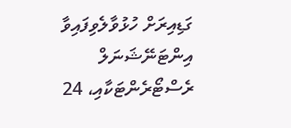ގަޑިއިރަށް ހުޅުވާލެވިފައިވާ އިންޓަނޭޝަނަލް ރެސްޓޯރެންޓަކާއި، 24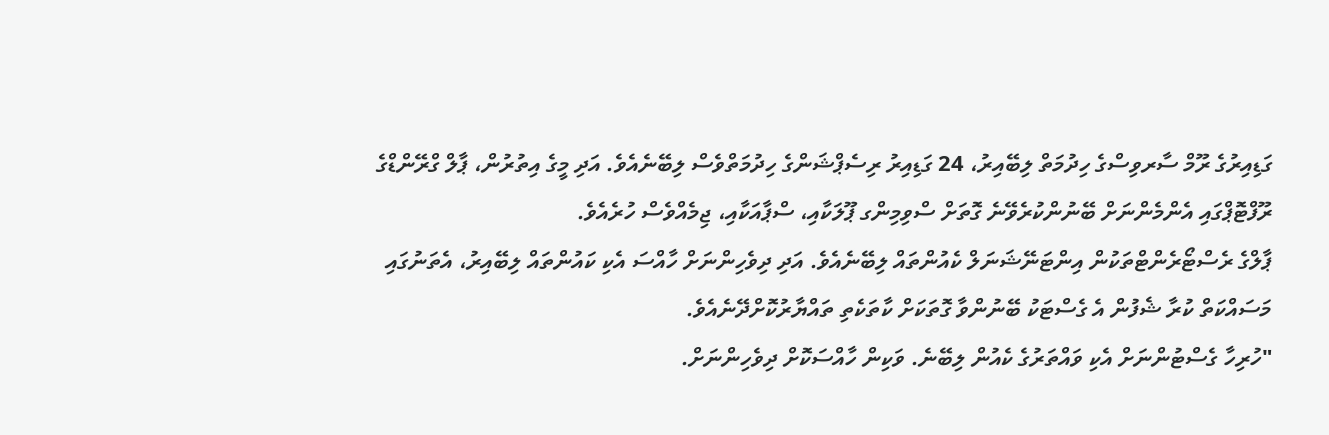ގަޑިއިރުގެ ރޫމް ސާރވިސްގެ ހިދުމަތް ލިބޭއިރު، 24 ގަޑިއިރު ރިސެޕްޝަންގެ ހިދުމަތްވެސް ލިބޭނެއެވެ. އަދި މީގެ އިތުރުން، ޕާލް ގްރޭންޑްގެ ރޫފްޓޮޕްގައި އެންމެންނަށް ބޭނުންކުރެވޭނެ ގޮތަށް ސްވިމިންގ ޕޫލަކާއި، ސްޕާއަކާއި، ޖިމެއްވެސް ހުރެއެވެ.
ޕާލްގެ ރެސްޓޯރެންޓްތަކުން އިންޓަނޭޝަނަލް ކެއުންތައް ލިބޭނެއެވެ. އަދި ދިވެހިންނަށް ހާއްސަ އެކި ކައުންތައް ލިބޭއިރު، އެތަނުގައި މަސައްކަތް ކުރާ ޝެފުން އެ ގެސްޓަކު ބޭނުންވާ ގޮތަކަށް ކާތަކެތި ތައްޔާރުކޮށްދޭނެއެވެ.
"ހުރިހާ ގެސްޓުންނަށް އެކި ވައްތަރުގެ ކެއުން ލިބޭނެ. ވަކިން ހާއްސަކޮށް ދިވެހިންނަށް.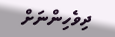ދިވެހިންނަށް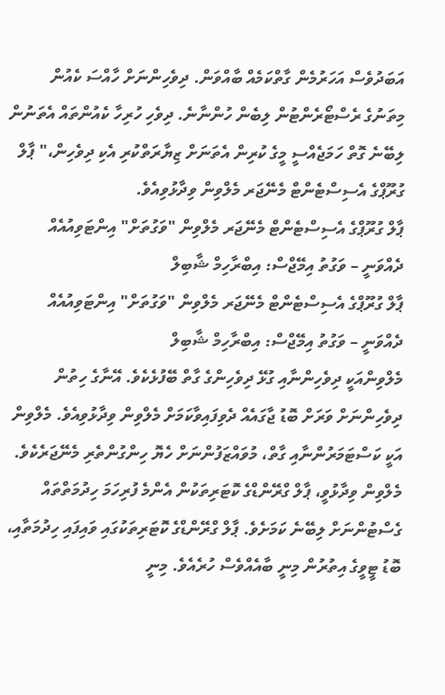އަބަދުވެސް އަހަރުމެން ގާތްކަމެއް ބާއްވަން. ދިވެހިންނަށް ހާއްސަ ކެއުން މިތަނުގެ ރެސްޓޯރެންޓުން ލިބެން ހުންނާނެ. ދިވެހި ހުރިހާ ކެއުންތައް އެތަނުން ލިބޭނެ ގޮތް ހަމަޖެއްސީ މީގެ ކުރިން އެތަނަށް ޒިޔާރަތްކުރި އެކި ދިވެހިން،" ޕާލް ގުރޫޕްގެ އެސިސްޓެންޓް މެނޭޖަރ މެލްވިން ވިދާޅުވިއެވެ.
ޕާލް ގުރޫޕްގެ އެސިސްޓެންޓް މެނޭޖަރ މެލްވިން "ވަގުތަށް" އިންޓަވިއުއެއް ދެއްވަނީ – ވަގުތު އިމޭޖްސް: އިބްރާހިމް ޝާބިލް
ޕާލް ގުރޫޕްގެ އެސިސްޓެންޓް މެނޭޖަރ މެލްވިން "ވަގުތަށް" އިންޓަވިއުއެއް ދެއްވަނީ – ވަގުތު އިމޭޖްސް: އިބްރާހިމް ޝާބިލް
މެލްވިންއަކީ ދިވެހިންނާއި ގުޅޭ ދިވެހިންގެ ގާތް ބޭފުޅެކެވެ. އޭނާގެ ހިތުން ދިވެހިންނަށް ވަރަށް ބޮޑު ޖާގައެއް ދެވިފައިވާކަމަށް މެލްވިން ވިދާޅުވިއެވެ. މެލްވިން އަކީ ކަސްޓަމަރުންނާއި ގާތް، މުވައްޒަފުންނަށް ހެޔޮ ހިންގުންތެރި މެނޭޖަރެކެވެ. މެލްވިން ވިދާޅުވީ، ޕާލް ގްރޭންޑްގެ ކޮޓަރިތަކުން އެންމެ ފުރިހަމަ ހިދުމަތްތައް ގެސްޓުންނަށް ލިބޭނެ ކަމަށެވެ. ޕާލް ގްރޭންޑްގެ ކޮޓަރިތަކުގައި ވައިފައި ހިދުމަތާއި، ބޮޑު ޓީވީގެ އިތުރުން މިނީ ބާއެއްވެސް ހުރެއެވެ. މިނީ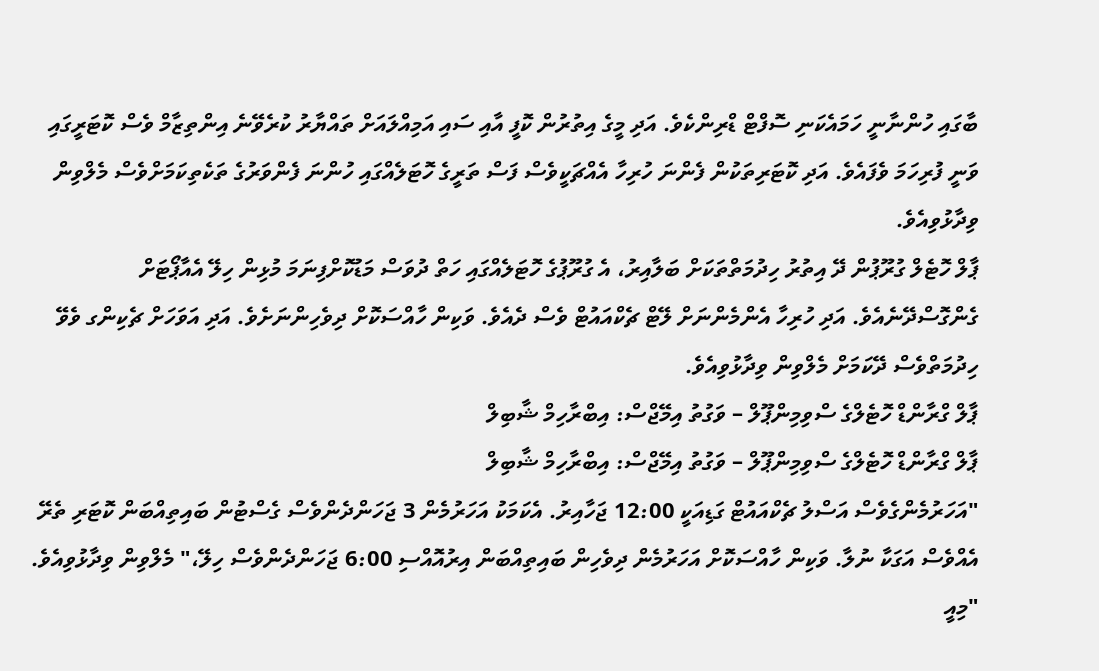ބާގައި ހުންނާނީ ހަމައެކަނި ސޮފްޓް ޑްރިންކެވެ. އަދި މީގެ އިތުރުން ކޮފީ އާއި ސައި އަމިއްލައަށް ތައްޔާރު ކުރެވޭނެ އިންތިޒާމް ވެސް ކޮޓަރީގައި ވަނީ ފުރިހަމަ ވެފައެވެ. އަދި ކޮޓަރިތަކުން ފެންނަ ހުރިހާ އެއްޗަކީވެސް ފަސް ތަރީގެ ހޮޓަލެއްގައި ހުންނަ ފެންވަރުގެ ތަކެތިކަމަށްވެސް މެލްވިން ވިދާޅުވިއެވެ.
ޕާލް ހޮޓެލް ގުރޫޕުން ދޭ އިތުރު ހިދުމަތްތަކަށް ބަލާއިރު، އެ ގުރޫޕުގެ ހޮޓަލެއްގައި ހަތް ދުވަސް މަޑުކޮށްފިނަމަ މުޅިން ހިލޭ އެއާޕޯޓަށް ގެންގޮސްދޭނެއެވެ. އަދި ހުރިހާ އެންމެންނަށް ލޭޓް ޗެކްއައުޓް ވެސް ދެއެވެ. ވަކިން ހާއްސަކޮށް ދިވެހިންނަށެވެ. އަދި އަވަހަށް ޗެކިންގ ވެވޭ ހިދުމަތްވެސް ދޭކަމަށް މެލްވިން ވިދާޅުވިއެވެ.
ޕާލް ގްރާންޑް ހޮޓެލްގެ ސްވިމިންޕޫލް – ވަގުތު އިމޭޖްސް: އިބްރާހިމް ޝާބިލް
ޕާލް ގްރާންޑް ހޮޓެލްގެ ސްވިމިންޕޫލް – ވަގުތު އިމޭޖްސް: އިބްރާހިމް ޝާބިލް
"އަހަރުމެންގެވެސް އަސްލު ޗެކްއައުޓް ގަޑިއަކީ 12:00 ޖަހާއިރު. އެކަމަކު އަހަރުމެން 3 ޖަހަންދެންވެސް ގެސްޓުން ބައިތިއްބަން ކޮޓަރި ތެރޭ އެއްވެސް އަގަކާ ނުލާ. ވަކިން ހާއްސަކޮށް އަހަރުމެން ދިވެހިން ބައިތިއްބަން އިރުއޮއްސި 6:00 ޖަހަންދެންވެސް ހިލޭ،" މެލްވިން ވިދާޅުވިއެވެ.
"މިއީ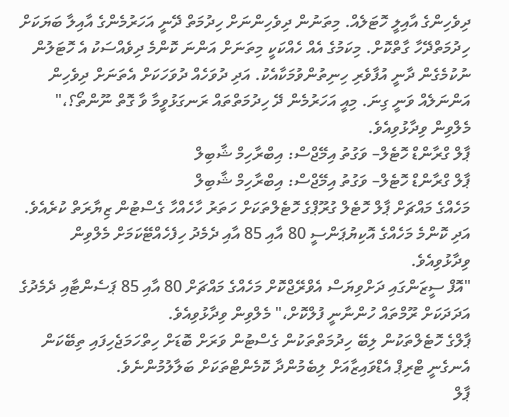ދިވެހިންގެ އާއިލީ ހޮޓަލެއް. މިތަނުން ދިވެހިންނަށް ހިދުމަތް ދޭނީ އަހަރުމެންގެ އާއިލާ ބަޔަކަށް ހިދުމަތްދޭހާ ގާތްކޮށް. މިކަމުގެ އެއް ހެއްކަކީ މިތަނަށް އަންނަ ކޮންމެ ދިވެއްސަކު އެ ހޮޓަލުން ނުކުމެގެން ދާނީ އުފާވެރި ހިނިތުންވުމަކާއެކު. އަދި ދުވަހެއް ދުވަހަކަށް އެތަނަށް ދިވެހިން އަންނަލެއް ވަނީ ގިނަ. މިއީ އަހަރުމެން ދޭ ހިދުމަތްތައް ރަނގަޅުވީމާ ވާ ގޮތް ނޫންތޯ؟،" މެލްވިން ވިދާޅުވިއެވެ.
ޕާލް ގްރާންޑް ހޮޓެލް– ވަގުތު އިމޭޖްސް: އިބްރާހިމް ޝާބިލް
ޕާލް ގްރާންޑް ހޮޓެލް– ވަގުތު އިމޭޖްސް: އިބްރާހިމް ޝާބިލް
މަހެއްގެ މައްޗަށް ޕާލް ހޮޓެލް ގުރޫޕްގެ ހޮޓެލްތަކަށް ހަތަރު ހާހެއްހާ ގެސްޓުން ޒިޔާރަތް ކުރެއެވެ. އަދި ކޮންމެ މަހެއްގެ އޮކިޔުޕަންސީ 80 އާއި 85 އާއި ދެމެދު ހިފެހެއްޓޭކަމަށް މެލްވިން ވިދާޅުވިއެވެ.
"އޮފް ސީޒަންގައި ދަށްވިޔަސް އެވްރޭޖްކޮށް މަހެއްގެ މައްޗަށް 80 އާއި 85 ޕަސެންޓާއި ދެމެދުގެ އަދަދަކަށް ރޫމްތައް ހުންނާނީ ފުލްކޮށް،" މެލްވިން ވިދާޅުވިއެވެ.
ޕާލްގެ ހޮޓެލްތަކުން ލިބޭ ހިދުމަތްތަކުން ގެސްޓުން ވަރަށް ބޮޑަށް ހިތްހަމަޖެހިފައި ތިބޭކަން އެނގެނީ ޓްރިޕް އެޑްވައިޒާއަށް ލިބެމުންދާ ކޮމެންޓްތަކަށް ބަލާލުމުންނެވެ.
ޕާލް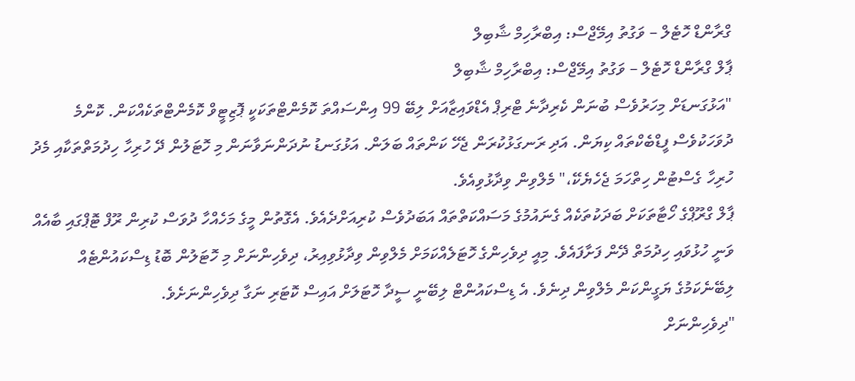ގްރާންޑް ހޮޓެލް – ވަގުތު އިމޭޖްސް: އިބްރާހިމް ޝާބިލް
ޕާލް ގްރާންޑް ހޮޓެލް – ވަގުތު އިމޭޖްސް: އިބްރާހިމް ޝާބިލް
"އަޅުގަނޑަށް މިހަރުވެސް ބުނަން ކެރިދާނެ ޓްރިޕް އެޑްވައިޒާއަށް ލިބޭ 99 އިންސައްތަ ކޮމެންޓްތަކަކީ ޕޮޒިޓީވް ކޮމެންޓްތަކެއްކަން. ކޮންމެ ދުވަހަކުވެސް ފީޑްބެކްތައް ކިޔަން. އަދި ރަނގަޅުކުރަން ޖެހޭ ކަންތައް ބަލަން. އަޅުގަނޑު ނުދަންނަވާނަން މި ހޮޓަލުން ދޭ ހުރިހާ ހިދުމަތްތަކާއި މެދު ހުރިހާ ގެސްޓުން ހިތްހަމަ ޖެހެޔެކޭ،" މެލްވިން ވިދާޅުވިއެވެ.
ޕާލް ގްރޫޕްގެ ހޯޓާތަކަށް ބަދަކުތަކެއް ގެނައުމުގެ މަސައްކަތްތައް އަބަދުވެސް ކުރިއަށްދެއެވެ. އެގޮތުން މީގެ މަހެއްހާ ދުވަސް ކުރިން ރޫފް ޓޮޕްގައި ބާއެއް ވަނީ ހުޅުވައި ހިދުމަތް ދޭން ފަށާފައެވެ. މިއީ ދިވެހިންގެ ހޮޓަލެއްކަމަށް މެލްވިން ވިދާޅުވިއިރު، ދިވެހިންނަށް މި ހޮޓަލުން ބޮޑު ޑިސްކައުންޓެއް ލިބޭނެކަމުގެ ޔަގީންކަން މެލްވިން ދިނެވެ. އެ ޑިސްކައުންޓް ލިބޭނީ ސީދާ ހޮޓަލަށް އައިސް ކޮޓަރި ނަގާ ދިވެހިންނަށެވެ.
"ދިވެހިންނަށް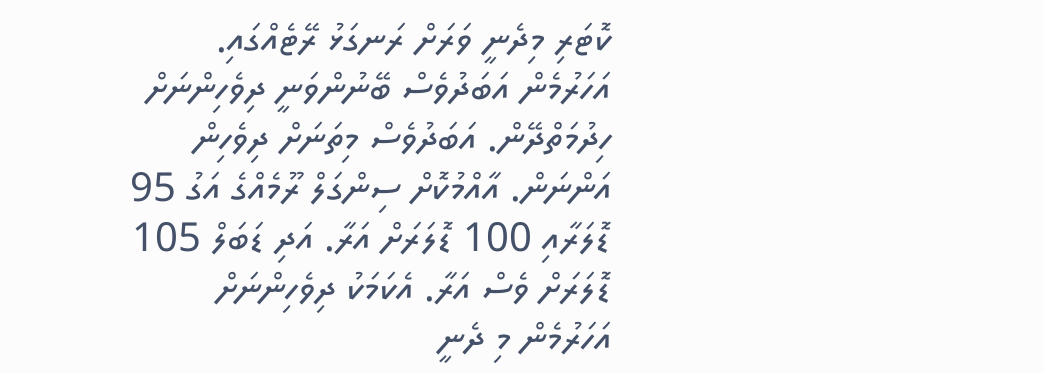ކޮޓަރި މިދެނީ ވަރަށް ރަނގަޅު ރޭޓެއްގައި. އަހަރުމެން އަބަދުވެސް ބޭނުންވަނީ ދިވެހިންނަށް ހިދުމަތްދޭން. އަބަދުވެސް މިތަނަށް ދިވެހިން އަންނަން. އާއްމުކޮށް ސިންގަލް ރޫމެއްގެ އަގު 95 ޑޮލަރާއި 100 ޑޮލަރަށް އަރާ. އަދި ޑަބަލް 105 ޑޮލަރަށް ވެސް އަރާ. އެކަމަކު ދިވެހިންނަށް އަހަރުމެން މި ދެނީ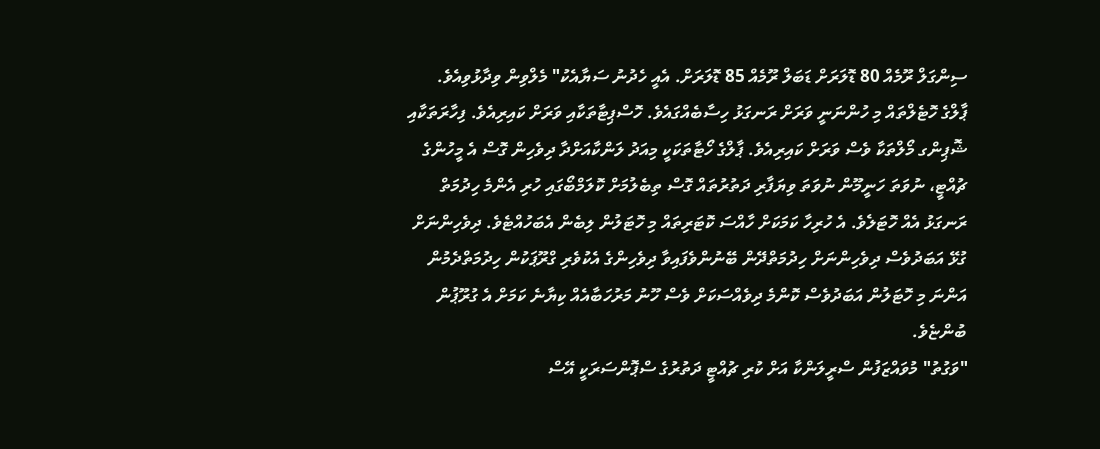ސިންގަލް ރޫމެއް 80 ޑޮލަރަށް ޑަބަލް ރޫމެއް 85 ޑޮލަރަށް. އެއީ ހެދުނު ސަޔާއެކު" މެލްވިން ވިދާޅުވިއެވެ.
ޕާލްގެ ހޮޓެލްތައް މި ހުންނަނީ ވަރަށް ރަނގަޅު ހިސާބެއްގައެވެ. ހޮސްޕިޓާތަކާއި ވަރަށް ކައިރިއެވެ. ފިހާރަތަކާއި ޝޮޕިންގ މޯލްތަކާ ވެސް ވަރަށް ކައިރިއެވެ. ޕާލްގެ ހޯޓާތަކަކީ މިއަދު ލަންކާއަށްދާ ދިވެހިން ގޮސް އެ މީހުންގެ ޗުއްޓީ، ނުވަތަ ހަނީމޫން ނުވަތަ ވިޔަފާރި ދަތުރުތައް ގޮސް ތިބެލުމަށް ކޮލަމްބޯގައި ހުރި އެންމެ ހިދުމަތް ރަނގަޅު އެއް ހޮޓަލެވެ. އެ ހުރިހާ ކަމަކަށް ހާއްސަ ކޮޓަރިތައް މި ހޮޓަލުން ލިބެން އެބަހުއްޓެވެ. ދިވެހިންނަށް ގުޅޭ އަބަދުވެސް ދިވެހިންނަށް ހިދުމަތްދޭން ބޭނުންވެފައިވާ ދިވެހިންގެ އެކުވެރި ގްރޫޕަކުން ހިދުމަތްދެމުން އަންނަ މި ހޮޓަލުން އަބަދުވެސް ކޮންމެ ދިވެއްސަކަށް ވެސް ހޫނު މަރުހަބާއެއް ކިޔާނެ ކަމަށް އެ ގުރޫޕުން ބުންޏެވެ.
"ވަގުތު" މުވައްޒަފުން ސްރީލަންކާ އަށް ކުރި ޗުއްޓީ ދަތުރުގެ ސްޕޮންސަރަކީ އޭސް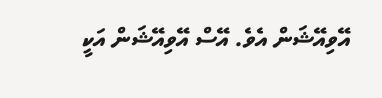އޭވިއޭޝަން އެވެ. އޭސް އޭވިއޭޝަން އަކީ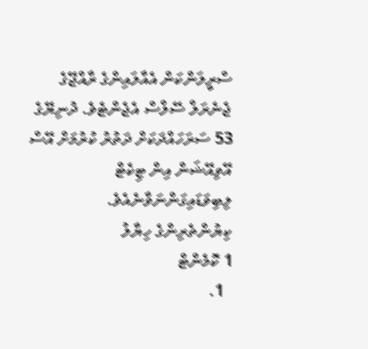ސްރީލަންކަން އެއާލައިންގެ ރާއްޖޭގެ ޖެނެރަލް ސޭލްސް އެޖެންޓެވެ. ދުނިޔޭގެ 53 ސަރަހައްދަކަށް ދަތުރު ކުރުމަށް އޭސް އޭވިއޭޝަން އިން ޓިކެޓް ލިބިވަޑައިގަންނަވާނެއެވެ.
ކިޔުންތެރިންގެ ހިޔާލު
1 ކޮމެންޓް
  1.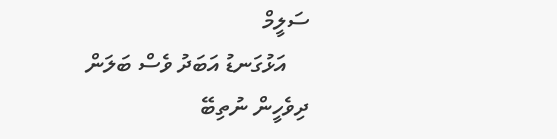ސަލީމް
    އަޅުގަނޑު އަބަދު ވެސް ބަލަން ދިވެހީން ނުތިބޭ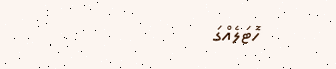ހޮޓަލެއްގަ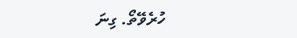ހުރެވޭތޯ. ގިނަ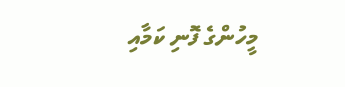މީހުންގެ ފޮނި ކަމާއި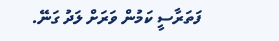ފަތަރާސީ ކަމުން ވަރަށް ލަދު ގަނޭ.